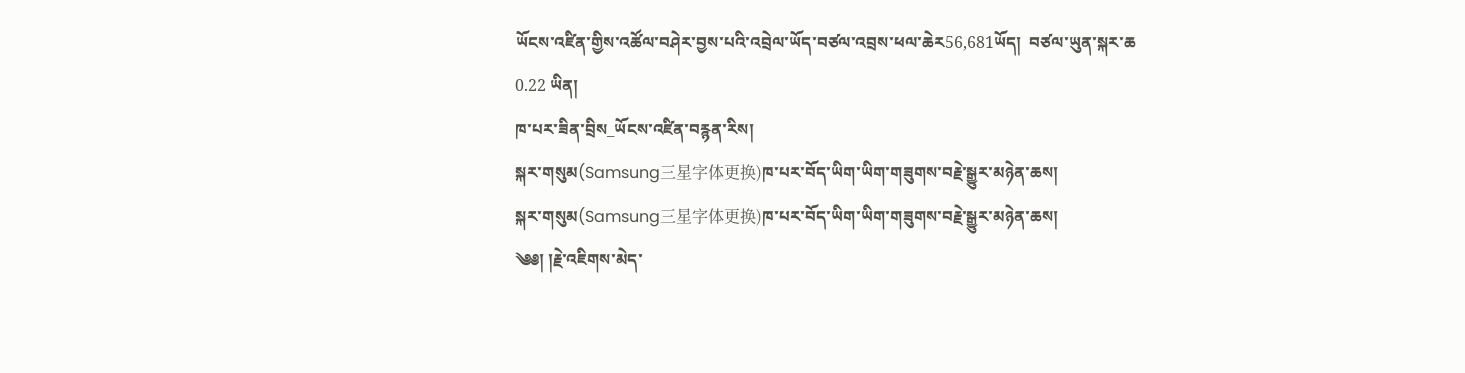ཡོངས་འཛིན་གྱིས་འཚོལ་བཤེར་བྱས་པའི་འབྲེལ་ཡོད་བཙལ་འབྲས་ཕལ་ཆེར56,681ཡོད།  བཙལ་ཡུན་སྐར་ཆ 0.22 ཡིན།
ཁ་པར་ཟིན་བྲིས_ཡོངས་འཛིན་བརྙན་རིས།
སྐར་གསུམ(Samsung三星字体更换)ཁ་པར་བོད་ཡིག་ཡིག་གཟུགས་བརྗེ་སྒྱུར་མཉེན་ཆས།
སྐར་གསུམ(Samsung三星字体更换)ཁ་པར་བོད་ཡིག་ཡིག་གཟུགས་བརྗེ་སྒྱུར་མཉེན་ཆས།
༄༅། །རྗེ་འཇིགས་མེད་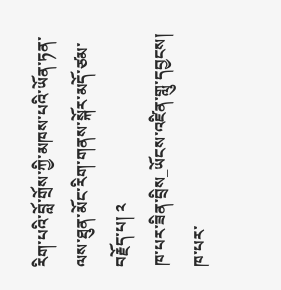རིག་པའི་བློ་གྲོས་ཀྱི་མཁས་པའི་ཡོན་ཏན་ལས་ཐུན་མོང་རིག་གནས་སྐོར་མདོ་ཙམ་བརྗོད་པ། ༢
ཁ་པར་ཟིན་བྲིས_ཡོངས་འཛིན་གླུ་དབྱངས།
ཁ་པར་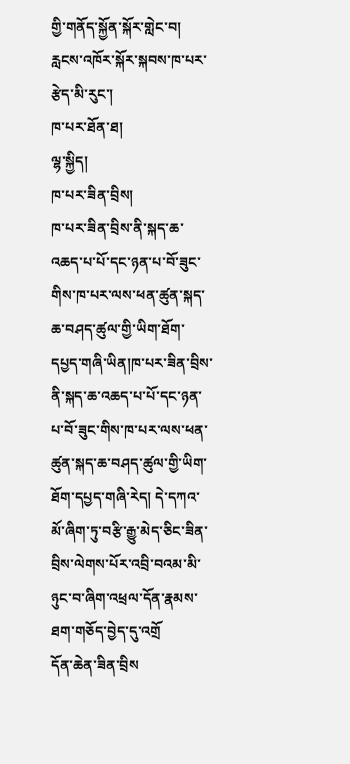གྱི་གནོད་སྐྱོན་སྐོར་གླེང་བ།
རླངས་འཁོར་སྐོར་སྐབས་ཁ་པར་རྩེད་མི་རུང་།
ཁ་པར་ཐོན་ཐ།
ལྷ་སྐྱིད།
ཁ་པར་ཟིན་བྲིས།
ཁ་པར་ཟིན་བྲིས་ནི་སྐད་ཆ་འཆད་པ་པོ་དང་ཉན་པ་བོ་ཟུང་གིས་ཁ་པར་ལས་ཕན་ཚུན་སྐད་ཆ་བཤད་ཚུལ་གྱི་ཡིག་ཐོག་དཔྱད་གཞི་ཡིན།ཁ་པར་ཟིན་བྲིས་ནི་སྐད་ཆ་འཆད་པ་པོ་དང་ཉན་པ་བོ་ཟུང་གིས་ཁ་པར་ལས་ཕན་ཚུན་སྐད་ཆ་བཤད་ཚུལ་གྱི་ཡིག་ཐོག་དཔྱད་གཞི་རེད། དེ་དཀའ་མོ་ཞིག་ཏུ་བརྩི་རྒྱུ་མེད་ཅིང་ཟིན་བྲིས་ལེགས་པོར་འབྲི་བའམ་མི་ཉུང་བ་ཞིག་འཕྲལ་དོན་རྣམས་ཐག་གཅོད་བྱེད་དུ་འགྲོ
དོན་ཆེན་ཟིན་བྲིས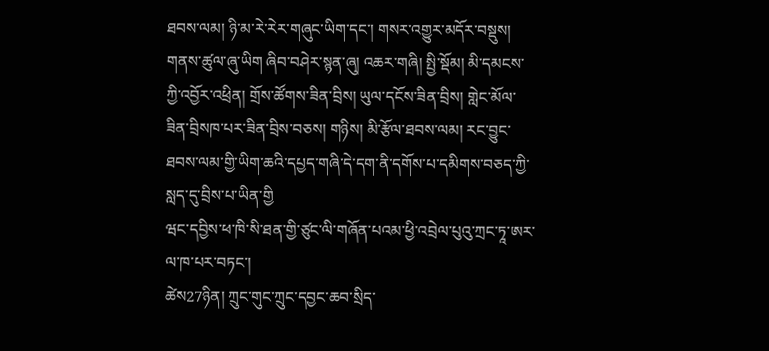ཐབས་ལམ། ཉི་མ་རེ་རེར་གཞུང་ཡིག་དང་། གསར་འགྱུར་མདོར་བསྡུས། གནས་ཚུལ་ཞུ་ཡིག ཞིབ་བཤེར་སྙན་ཞུ། འཆར་གཞི། སྤྱི་སྡོམ། མི་དམངས་ཀྱི་འབྱོར་འཕྲིན། གྲོས་ཚོགས་ཟིན་བྲིས། ཡུལ་དངོས་ཟིན་བྲིས། གླེང་མོལ་ཟིན་བྲིསཁ་པར་ཟིན་བྲིས་བཅས། གཉིས། མི་རྩོལ་ཐབས་ལམ། རང་བྱུང་ཐབས་ལམ་གྱི་ཡིག་ཆའི་དཔྱད་གཞི་དེ་དག་ནི་དགོས་པ་དམིགས་བཅད་ཀྱི་སླད་དུ་བྲིས་པ་ཡིན་གྱི
ཝང་དབྱིས་ཕ་ཁི་སི་ཐན་གྱི་ཙུང་ལི་གཞོན་པའམ་ཕྱི་འབྲེལ་པུའུ་ཀྲང་ཏཱ་ཨར་ལ་ཁ་པར་བཏང་།
ཚེས27ཉིན། ཀྲུང་གུང་ཀྲུང་དབྱང་ཆབ་སྲིད་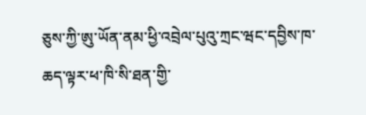ཅུས་ཀྱི་ཨུ་ཡོན་ནམ་ཕྱི་འབྲེལ་པུའུ་ཀྲང་ཝང་དབྱིས་ཁ་ཆད་ལྟར་ཕ་ཁི་སི་ཐན་གྱི་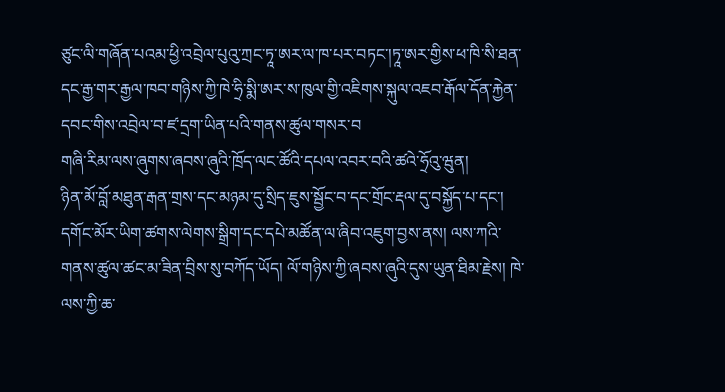ཙུང་ལི་གཞོན་པའམ་ཕྱི་འབྲེལ་པུའུ་ཀྲང་ཏཱ་ཨར་ལ་ཁ་པར་བཏང་།ཏཱ་ཨར་གྱིས་ཕ་ཁི་སི་ཐན་དང་རྒྱ་གར་རྒྱལ་ཁབ་གཉིས་ཀྱི་ཁེ་ཧྲི་སྨི་ཨར་ས་ཁུལ་གྱི་འཇིགས་སྐུལ་འཇབ་རྒོལ་དོན་རྐྱེན་དབང་གིས་འབྲེལ་བ་ཛ་དྲག་ཡིན་པའི་གནས་ཚུལ་གསར་བ
གཞི་རིམ་ལས་ཞུགས་ཞབས་ཞུའི་ཁྲོད་ལང་ཚོའི་དཔལ་འབར་བའི་ཚའེ་ཧྲོའུ་ཝུན།
ཉིན་མོ་བློ་མཐུན་རྒན་གྲས་དང་མཉམ་དུ་སྲིད་ཇུས་སྦྱོང་བ་དང་གྲོང་རྡལ་དུ་བསྐྱོད་པ་དང་། དགོང་མོར་ཡིག་ཚགས་ལེགས་སྒྲིག་དང་དཔེ་མཚོན་ལ་ཞིབ་འཇུག་བྱས་ནས། ལས་ཀའི་གནས་ཚུལ་ཚང་མ་ཟིན་བྲིས་སུ་བཀོད་ཡོད། ལོ་གཉིས་ཀྱི་ཞབས་ཞུའི་དུས་ཡུན་ཐིམ་རྗེས། ཁེ་ལས་ཀྱི་ཆ་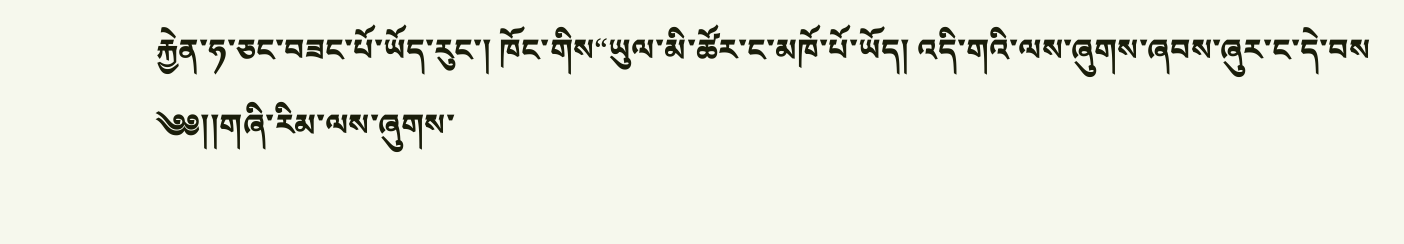རྐྱེན་ཧ་ཅང་བཟང་པོ་ཡོད་རུང་། ཁོང་གིས“ཡུལ་མི་ཚོར་ང་མཁོ་པོ་ཡོད། འདི་གའི་ལས་ཞུགས་ཞབས་ཞུར་ང་དེ་བས
༄༅།།གཞི་རིམ་ལས་ཞུགས་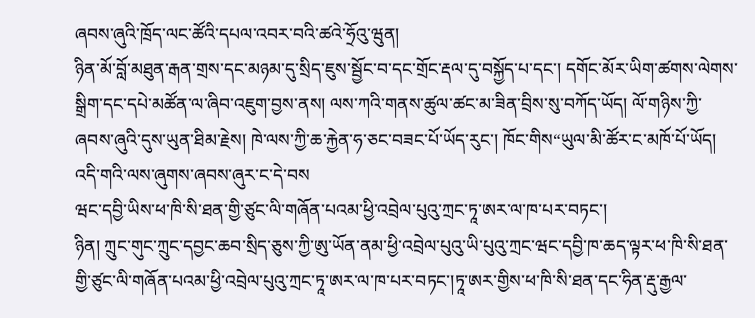ཞབས་ཞུའི་ཁྲོད་ལང་ཚོའི་དཔལ་འབར་བའི་ཚའེ་ཧྲོའུ་ཝུན།
ཉིན་མོ་བློ་མཐུན་རྒན་གྲས་དང་མཉམ་དུ་སྲིད་ཇུས་སྦྱོང་བ་དང་གྲོང་རྡལ་དུ་བསྐྱོད་པ་དང་། དགོང་མོར་ཡིག་ཚགས་ལེགས་སྒྲིག་དང་དཔེ་མཚོན་ལ་ཞིབ་འཇུག་བྱས་ནས། ལས་ཀའི་གནས་ཚུལ་ཚང་མ་ཟིན་བྲིས་སུ་བཀོད་ཡོད། ལོ་གཉིས་ཀྱི་ཞབས་ཞུའི་དུས་ཡུན་ཐིམ་རྗེས། ཁེ་ལས་ཀྱི་ཆ་རྐྱེན་ཧ་ཅང་བཟང་པོ་ཡོད་རུང་། ཁོང་གིས“ཡུལ་མི་ཚོར་ང་མཁོ་པོ་ཡོད། འདི་གའི་ལས་ཞུགས་ཞབས་ཞུར་ང་དེ་བས
ཝང་དབྱི་ཡིས་ཕ་ཁི་སི་ཐན་གྱི་ཙུང་ལི་གཞོན་པའམ་ཕྱི་འབྲེལ་པུའུ་ཀྲང་ཏཱ་ཨར་ལ་ཁ་པར་བཏང་།
ཉིན། ཀྲུང་གུང་ཀྲུང་དབྱང་ཆབ་སྲིད་ཅུས་ཀྱི་ཨུ་ཡོན་ནམ་ཕྱི་འབྲེལ་པུའུ་ཡི་པུའུ་ཀྲང་ཝང་དབྱི་ཁ་ཆད་ལྟར་ཕ་ཁི་སི་ཐན་གྱི་ཙུང་ལི་གཞོན་པའམ་ཕྱི་འབྲེལ་པུའུ་ཀྲང་ཏཱ་ཨར་ལ་ཁ་པར་བཏང་།ཏཱ་ཨར་གྱིས་ཕ་ཁི་སི་ཐན་དང་ཧིན་རྡུ་རྒྱལ་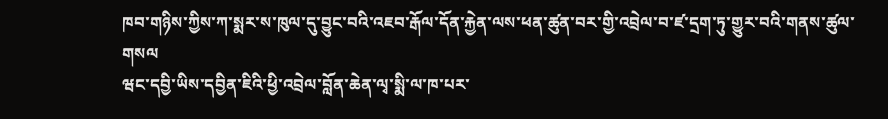ཁབ་གཉིས་ཀྱིས་ཀ་སྨར་ས་ཁུལ་དུ་བྱུང་བའི་འཇབ་རྒོལ་དོན་རྐྱེན་ལས་ཕན་ཚུན་བར་གྱི་འབྲེལ་བ་ཛ་དྲག་ཏུ་གྱུར་བའི་གནས་ཚུལ་གསལ
ཝང་དབྱི་ཡིས་དབྱིན་ཇིའི་ཕྱི་འབྲེལ་བློན་ཆེན་ལྭ་སྨི་ལ་ཁ་པར་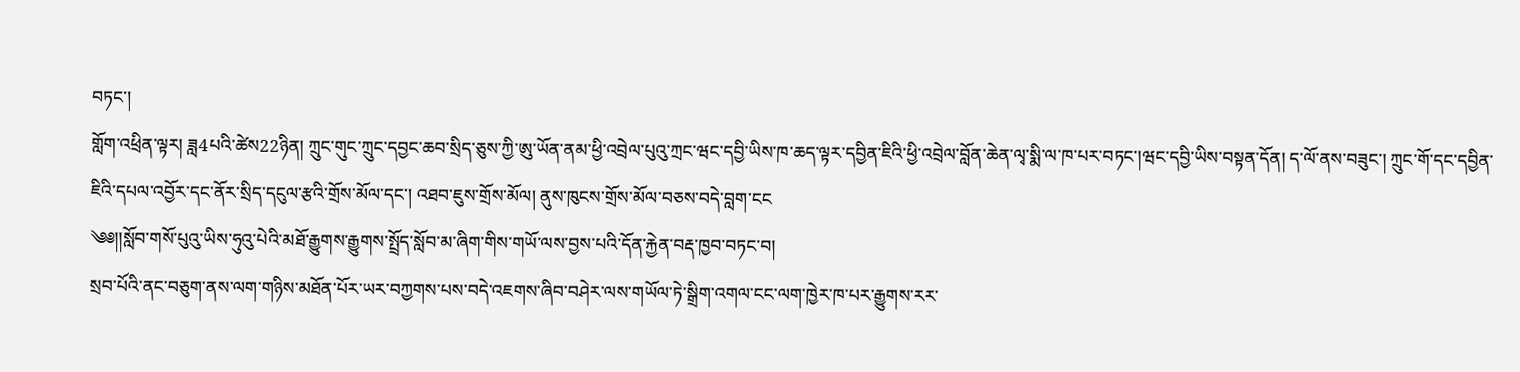བཏང་།
གློག་འཕྲིན་ལྟར། ཟླ4པའི་ཚེས22ཉིན། ཀྲུང་གུང་ཀྲུང་དབྱང་ཆབ་སྲིད་ཅུས་ཀྱི་ཨུ་ཡོན་ནམ་ཕྱི་འབྲེལ་པུའུ་ཀྲང་ཝང་དབྱི་ཡིས་ཁ་ཆད་ལྟར་དབྱིན་ཇིའི་ཕྱི་འབྲེལ་བློན་ཆེན་ལྭ་སྨི་ལ་ཁ་པར་བཏང་།ཝང་དབྱི་ཡིས་བསྟན་དོན། ད་ལོ་ནས་བཟུང་། ཀྲུང་གོ་དང་དབྱིན་ཇིའི་དཔལ་འབྱོར་དང་ནོར་སྲིད་དངུལ་རྩའི་གྲོས་མོལ་དང་། འཐབ་ཇུས་གྲོས་མོལ། ནུས་ཁུངས་གྲོས་མོལ་བཅས་བདེ་བླག་ངང
༄༅།།སློབ་གསོ་པུའུ་ཡིས་ཧུའུ་པེའི་མཐོ་རྒྱུགས་རྒྱུགས་སྤྲོད་སློབ་མ་ཞིག་གིས་གཡོ་ལས་བྱས་པའི་དོན་རྐྱེན་བརྡ་ཁྱབ་བཏང་བ།
སྲབ་པོའི་ནང་བཅུག་ནས་ལག་གཉིས་མཐོན་པོར་ཡར་བཀྱགས་པས་བདེ་འཇགས་ཞིབ་བཤེར་ལས་གཡོལ་ཏེ་སྒྲིག་འགལ་ངང་ལག་ཁྱེར་ཁ་པར་རྒྱུགས་རར་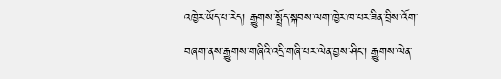འཁྱེར་ཡོད་པ་རེད། རྒྱུགས་སྤྲོད་སྐབས་ལག་ཁྱེར་ཁ་པར་ཟིན་བྲིས་འོག་བཞག་ནས་རྒྱུགས་གཞིའི་འདྲི་གཞི་པར་ལེན་བྱས་ཤིང་། རྒྱུགས་ལེན་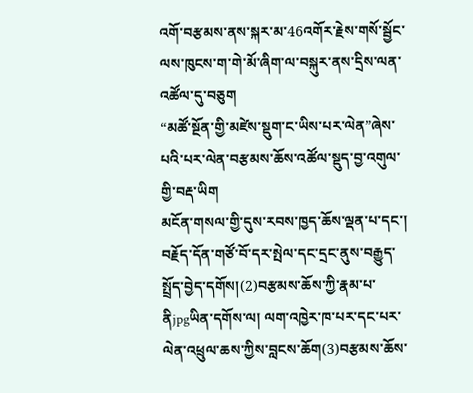འགོ་བརྩམས་ནས་སྐར་མ་46འགོར་རྗེས་གསོ་སྦྱོང་ལས་ཁུངས་ག་གེ་མོ་ཞིག་ལ་བསྐུར་ནས་དྲིས་ལན་འཚོལ་དུ་བཅུག
“མཚོ་སྔོན་གྱི་མཛེས་སྡུག་ང་ཡིས་པར་ལེན”ཞེས་པའི་པར་ལེན་བརྩམས་ཆོས་འཚོལ་སྡུད་བྱ་འགུལ་གྱི་བརྡ་ཡིག
མངོན་གསལ་གྱི་དུས་རབས་ཁྱད་ཆོས་ལྡན་པ་དང་། བརྗོད་དོན་གཙོ་བོ་དར་སྤེལ་དང་དྲང་ནུས་བརྒྱུད་སྤྲོད་བྱེད་དགོས།(2)བརྩམས་ཆོས་ཀྱི་རྣམ་པ་ནིjpgཡིན་དགོས་ལ། ལག་འཁྱེར་ཁ་པར་དང་པར་ལེན་འཕྲུལ་ཆས་ཀྱིས་བླངས་ཆོག(3)བརྩམས་ཆོས་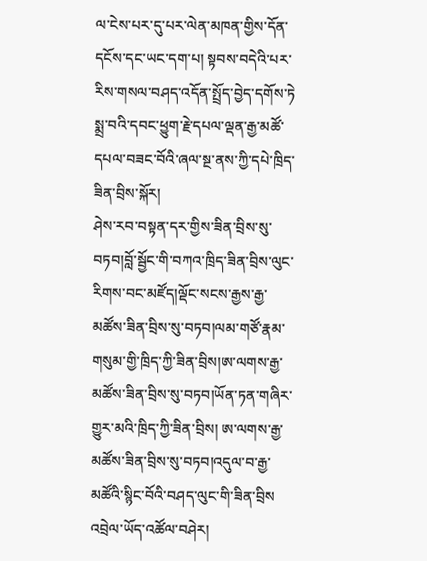ལ་ངེས་པར་དུ་པར་ལེན་མཁན་གྱིས་དོན་དངོས་དང་ཡང་དག་པ། སྟབས་བདེའི་པར་རིས་གསལ་བཤད་འདོན་སྤྲོད་བྱེད་དགོས་ཏེ
སྨྲ་བའི་དབང་ཕྱུག་རྗེ་དཔལ་ལྡན་རྒྱ་མཚོ་དཔལ་བཟང་བོའི་ཞལ་སྔ་ནས་ཀྱི་དཔེ་ཁྲིད་ཟིན་བྲིས་སྐོར།
ཤེས་རབ་བསྟན་དར་གྱིས་ཟིན་བྲིས་སུ་བཏབ།བློ་སྦྱོང་གི་བཀའ་ཁྲིད་ཟིན་བྲིས་ལུང་རིགས་བང་མཛོད།ལྡོང་སངས་རྒྱས་རྒྱ་མཚོས་ཟིན་བྲིས་སུ་བཏབ།ལམ་གཙོ་རྣམ་གསུམ་གྱི་ཁྲིད་ཀྱི་ཟིན་བྲིས།ཨ་ལགས་རྒྱ་མཚོས་ཟིན་བྲིས་སུ་བཏབ།ཡོན་ཏན་གཞིར་གྱུར་མའི་ཁྲིད་ཀྱི་ཟིན་བྲིས། ཨ་ལགས་རྒྱ་མཚོས་ཟིན་བྲིས་སུ་བཏབ།འདུལ་བ་རྒྱ་མཚོའི་སྙིང་བོའི་བཤད་ལུང་གི་ཟིན་བྲིས
འབྲེལ་ཡོད་འཚོལ་བཤེར།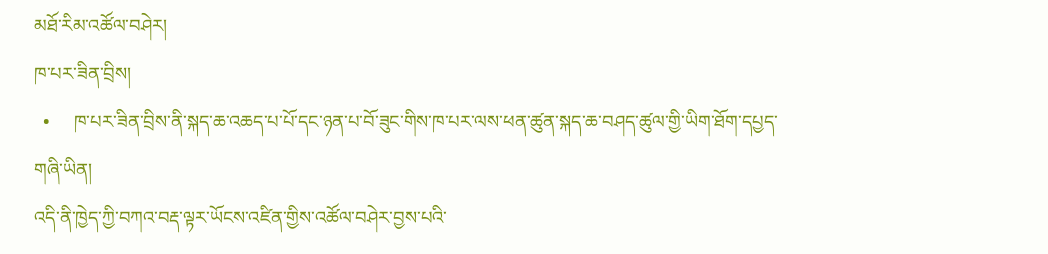མཐོ་རིམ་འཚོལ་བཤེར།
ཁ་པར་ཟིན་བྲིས།
  •     ཁ་པར་ཟིན་བྲིས་ནི་སྐད་ཆ་འཆད་པ་པོ་དང་ཉན་པ་བོ་ཟུང་གིས་ཁ་པར་ལས་ཕན་ཚུན་སྐད་ཆ་བཤད་ཚུལ་གྱི་ཡིག་ཐོག་དཔྱད་གཞི་ཡིན།
འདི་ནི་ཁྱེད་ཀྱི་བཀའ་བརྡ་ལྟར་ཡོངས་འཛིན་གྱིས་འཚོལ་བཤེར་བྱས་པའི་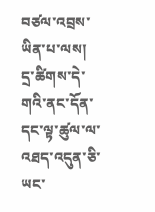བཙལ་འབྲས་ཡིན་པ་ལས། དྲ་ཚིགས་དེ་གའི་ནང་དོན་དང་ལྟ་ཚུལ་ལ་འཐད་འདུན་ཅི་ཡང་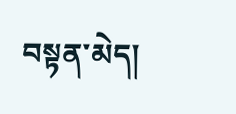བསྟན་མེད།